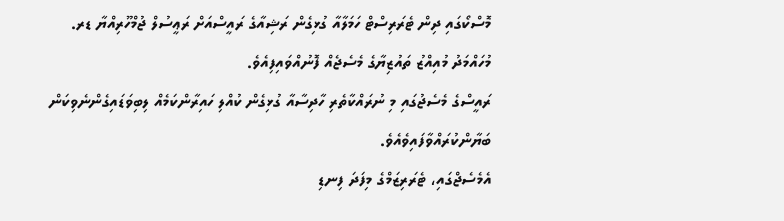މޮސްކޯގައި ދިން ޓެރަރިސްޓް ހަމަލާއާ ގުޅިގެން ރަޝިއާގެ ރައީސްއަށް ރަޢީސުލް ޖުމްހޫރިއްޔާ ޑރ. މުހައްމަދު މުއިއްޒު ތައުޒިޔާގެ މެސެޖެއް ފޮނުއްވައިފިއެވެ.
ރައީސްގެ މެސެޖުގައި މި ނުރައްކާތެރި ހާދިސާއާ ގުޅިގެން ކުއްލި ހައިރާންކަމެއް ލިބިވަޑައިގެންނެވިކަން ބަޔާންކުރައްވާފައިވެއެވެ.
އެމެސެޖްގައި، ޓެރަރިޒަމްގެ މިފަދަ ފިނޑި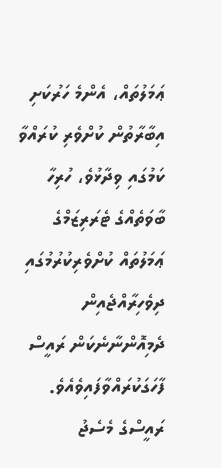ޢަމަލުތައް، އެންމެ ހަރުކަށި އިބާރާތުން ކުށްވެރި ކުރައްވާ ކަމުގައި ވިދާޅުވެ، ހުރިހާ ބާވަތެއްގެ ޓެރަރިޒަމްގެ ޢަމަލުތައް ކުށްވެރިކުރުމުގައި ދިވެހިރާއްޖެއިން ދެމިއޮންނާނެކަން ރައީސް ފާހަގަކުރައްވާފައިވެއެވެ.
ރައީސްގެ މެސެޖު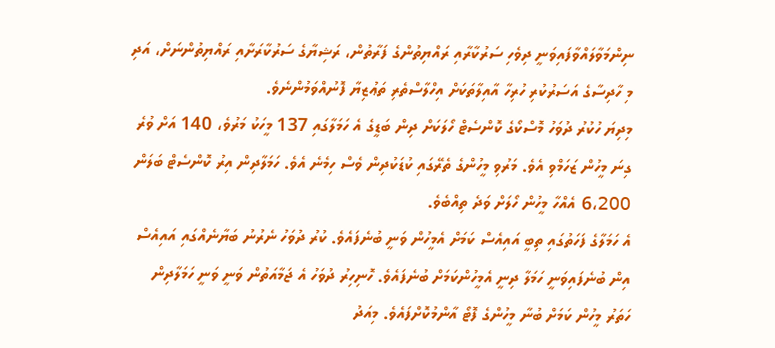ނިންމަވާލައްވާފައިވަނީ ދިވެހި ސަރުކާރާއި ރައްޔިތުންގެ ފަރާތުން، ރަޝިޔާގެ ސަރުކާރަށާއި ރައްޔިތުންނަށް، އަދި މި ހާދިސާގެ އަސަރުކުރި ހުރިހާ އާއިލާތަކަށް އިހްލާސްތެރި ތަޢުޒިޔާ ފޮނުއްވަމުންނެވެ.
މިދިޔަ ހުކުރު ދުވަހު މޮސްކޯގެ ކޮންސެޓް ހޯލަކަށް ދިން ބަޑީގެ އެ ހަމަލާގައި 137 މީހަކު މަރުވެ، 140 އަށް ވުރެ ގިނަ މީހުން ޒަހަމްވި އެވެ. މަރުވި މީހުންގެ ތެރޭގައި ކުޑަކުދިން ވެސް ހިމެނެ އެވެ. ހަމަލާދިން އިރު ކޮންސެޓް ބަލަން 6،200 އެއްހާ މީހުން ހޯލަށް ވަދެ ތިއްބެވެ.
އެ ހަމަލާގެ ފަހަތުގައި ތިބީ އައިއެސް ކަމަށް އެމީހުން ވަނީ ބުނެފައެވެ. ކުރު ދުވަހު ނެރުނު ބަޔާނެއްގައި އައިއެސް އިން ބުނެފައިވަނީ ހަމަލާ ދިނީ އެމީހުންކަމަށް ބުނެފައެވެ. ހޮނިހިރު ދުވަހު އެ ޖަމާއަތުން ވަނީ ވަނީ ހަމަލާދިން ހަތަރު މީހުން ކަމަށް ބުނާ މީހުންގެ ފޮޓޯ އާންމުކޮށްފައެވެ. މިއަދު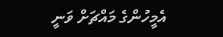އެމީހުންގެ މައްޗަށް ވަނީ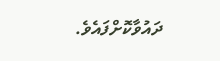ދައުވާކޮށްފައެވެ.